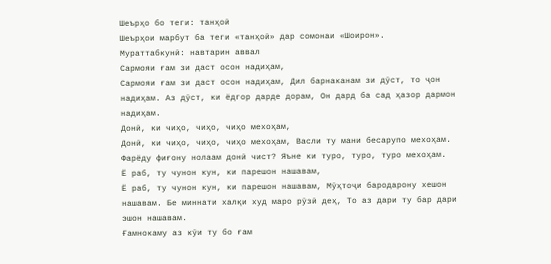Шеърҳо бо теги: танҳоӣ
Шеърҳои марбут ба теги «танҳоӣ» дар сомонаи «Шоирон».
Мураттабкунӣ: навтарин аввал
Сармояи ғам зи даст осон надиҳам,
Сармояи ғам зи даст осон надиҳам, Дил барнаканам зи дӯст, то ҷон надиҳам. Аз дӯст, ки ёдгор дарде дорам, Он дард ба сад ҳазор дармон надиҳам.
Донӣ, ки чиҳо, чиҳо, чиҳо мехоҳам,
Донӣ, ки чиҳо, чиҳо, чиҳо мехоҳам, Васли ту мани бесарупо мехоҳам. Фарёду фиғону нолаам донӣ чист? Яъне ки туро, туро, туро мехоҳам.
Ё раб, ту чунон кун, ки парешон нашавам,
Ё раб, ту чунон кун, ки парешон нашавам, Мӯҳтоҷи бародарону хешон нашавам. Бе миннати халқи худ маро рӯзӣ деҳ, То аз дари ту бар дари эшон нашавам.
Ғамнокаму аз кӯи ту бо ғам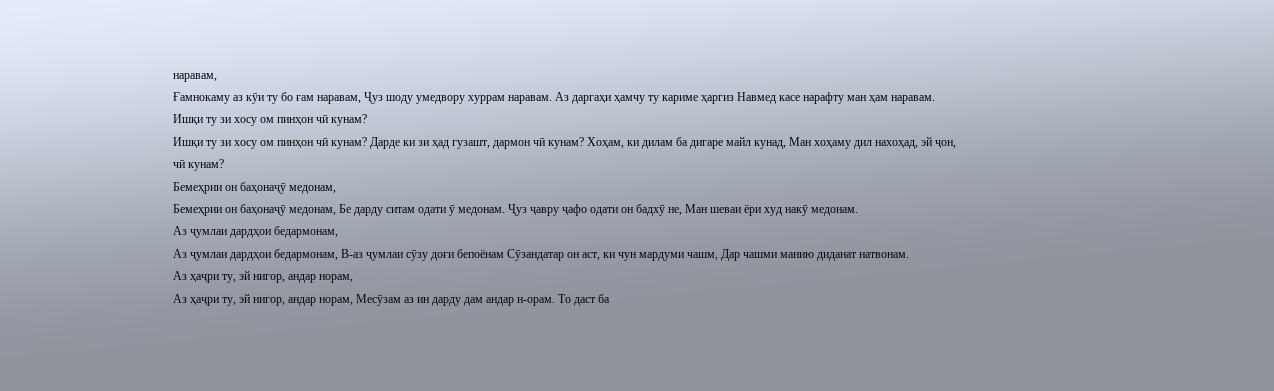наравам,
Ғамнокаму аз кӯи ту бо ғам наравам, Ҷуз шоду умедвору хуррам наравам. Аз даргаҳи ҳамчу ту кариме ҳаргиз Навмед касе нарафту ман ҳам наравам.
Ишқи ту зи хосу ом пинҳон чӣ кунам?
Ишқи ту зи хосу ом пинҳон чӣ кунам? Дарде ки зи ҳад гузашт, дармон чӣ кунам? Хоҳам, ки дилам ба дигаре майл кунад, Ман хоҳаму дил нахоҳад, эй ҷон, чӣ кунам?
Бемеҳрии он баҳонаҷӯ медонам,
Бемеҳрии он баҳонаҷӯ медонам, Бе дарду ситам одати ӯ медонам. Ҷуз ҷавру ҷафо одати он бадхӯ не, Ман шеваи ёри худ накӯ медонам.
Аз ҷумлаи дардҳои бедармонам,
Аз ҷумлаи дардҳои бедармонам, В-аз ҷумлаи сӯзу доғи бепоёнам Сӯзандатар он аст, ки чун мардуми чашм, Дар чашми манию диданат натвонам.
Аз ҳаҷри ту, эй нигор, андар норам,
Аз ҳаҷри ту, эй нигор, андар норам, Месӯзам аз ин дарду дам андар н-орам. То даст ба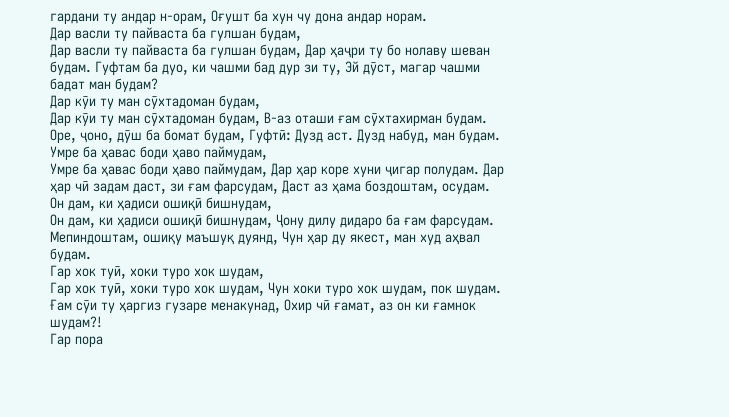гардани ту андар н-орам, Оғушт ба хун чу дона андар норам.
Дар васли ту пайваста ба гулшан будам,
Дар васли ту пайваста ба гулшан будам, Дар ҳаҷри ту бо нолаву шеван будам. Гуфтам ба дуо, ки чашми бад дур зи ту, Эй дӯст, магар чашми бадат ман будам?
Дар кӯи ту ман сӯхтадоман будам,
Дар кӯи ту ман сӯхтадоман будам, В-аз оташи ғам сӯхтахирман будам. Оре, ҷоно, дӯш ба бомат будам, Гуфтӣ: Дузд аст. Дузд набуд, ман будам.
Умре ба ҳавас боди ҳаво паймудам,
Умре ба ҳавас боди ҳаво паймудам, Дар ҳар коре хуни ҷигар полудам. Дар ҳар чӣ задам даст, зи ғам фарсудам, Даст аз ҳама боздоштам, осудам.
Он дам, ки ҳадиси ошиқӣ бишнудам,
Он дам, ки ҳадиси ошиқӣ бишнудам, Ҷону дилу дидаро ба ғам фарсудам. Мепиндоштам, ошиқу маъшуқ дуянд, Чун ҳар ду якест, ман худ аҳвал будам.
Гар хок туӣ, хоки туро хок шудам,
Гар хок туӣ, хоки туро хок шудам, Чун хоки туро хок шудам, пок шудам. Ғам сӯи ту ҳаргиз гузаре менакунад, Охир чӣ ғамат, аз он ки ғамнок шудам?!
Гар пора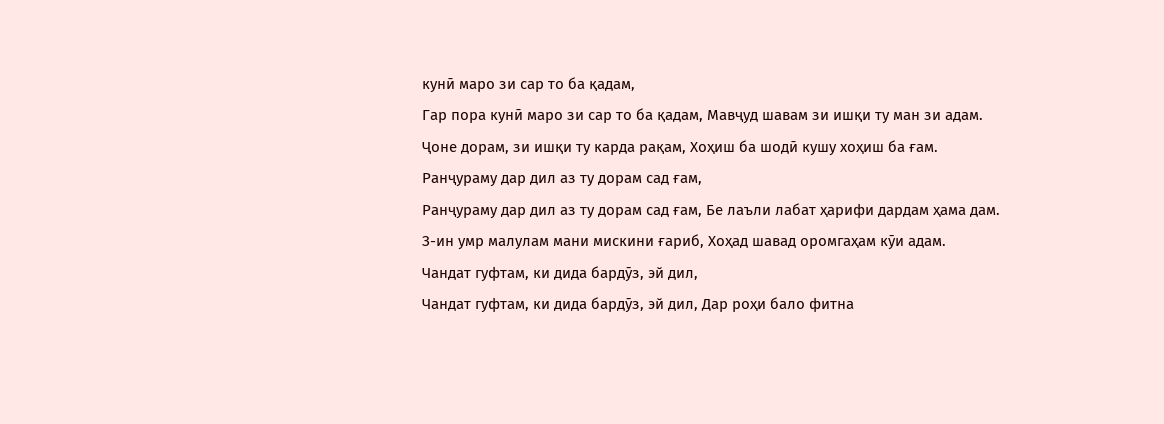кунӣ маро зи сар то ба қадам,
Гар пора кунӣ маро зи сар то ба қадам, Мавҷуд шавам зи ишқи ту ман зи адам. Ҷоне дорам, зи ишқи ту карда рақам, Хоҳиш ба шодӣ кушу хоҳиш ба ғам.
Ранҷураму дар дил аз ту дорам сад ғам,
Ранҷураму дар дил аз ту дорам сад ғам, Бе лаъли лабат ҳарифи дардам ҳама дам. З-ин умр малулам мани мискини ғариб, Хоҳад шавад оромгаҳам кӯи адам.
Чандат гуфтам, ки дида бардӯз, эй дил,
Чандат гуфтам, ки дида бардӯз, эй дил, Дар роҳи бало фитна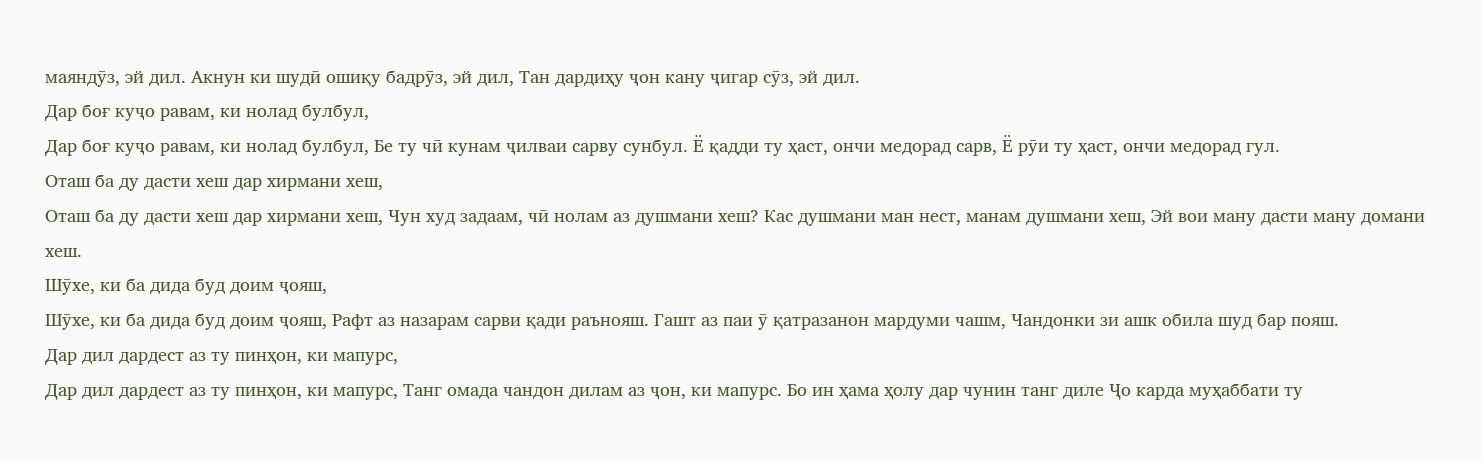маяндӯз, эй дил. Акнун ки шудӣ ошиқу бадрӯз, эй дил, Тан дардиҳу ҷон кану ҷигар сӯз, эй дил.
Дар боғ куҷо равам, ки нолад булбул,
Дар боғ куҷо равам, ки нолад булбул, Бе ту чӣ кунам ҷилваи сарву сунбул. Ё қадди ту ҳаст, ончи медорад сарв, Ё рӯи ту ҳаст, ончи медорад гул.
Оташ ба ду дасти хеш дар хирмани хеш,
Оташ ба ду дасти хеш дар хирмани хеш, Чун худ задаам, чӣ нолам аз душмани хеш? Кас душмани ман нест, манам душмани хеш, Эй вои ману дасти ману домани хеш.
Шӯхе, ки ба дида буд доим ҷояш,
Шӯхе, ки ба дида буд доим ҷояш, Рафт аз назарам сарви қади раънояш. Гашт аз паи ӯ қатразанон мардуми чашм, Чандонки зи ашк обила шуд бар пояш.
Дар дил дардест аз ту пинҳон, ки мапурс,
Дар дил дардест аз ту пинҳон, ки мапурс, Танг омада чандон дилам аз ҷон, ки мапурс. Бо ин ҳама ҳолу дар чунин танг диле Ҷо карда муҳаббати ту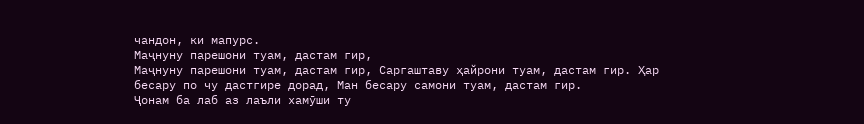чандон, ки мапурс.
Маҷнуну парешони туам, дастам гир,
Маҷнуну парешони туам, дастам гир, Саргаштаву ҳайрони туам, дастам гир. Ҳар бесару по чу дастгире дорад, Ман бесару самони туам, дастам гир.
Ҷонам ба лаб аз лаъли хамӯши ту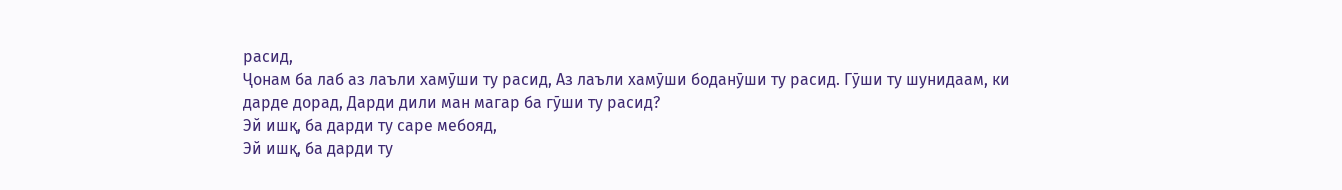расид,
Ҷонам ба лаб аз лаъли хамӯши ту расид, Аз лаъли хамӯши боданӯши ту расид. Гӯши ту шунидаам, ки дарде дорад, Дарди дили ман магар ба гӯши ту расид?
Эй ишқ, ба дарди ту саре мебояд,
Эй ишқ, ба дарди ту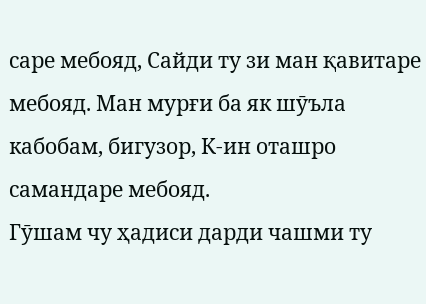саре мебояд, Сайди ту зи ман қавитаре мебояд. Ман мурғи ба як шӯъла кабобам, бигузор, К-ин оташро самандаре мебояд.
Гӯшам чу ҳадиси дарди чашми ту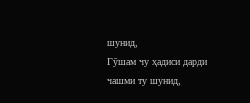шунид,
Гӯшам чу ҳадиси дарди чашми ту шунид,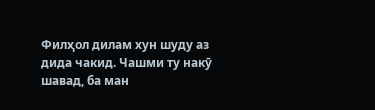Филҳол дилам хун шуду аз дида чакид. Чашми ту накӯ шавад, ба ман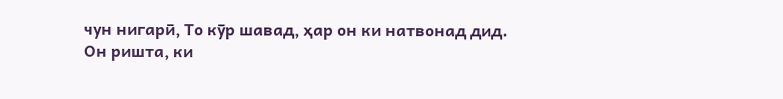чун нигарӣ, То кӯр шавад, ҳар он ки натвонад дид.
Он ришта, ки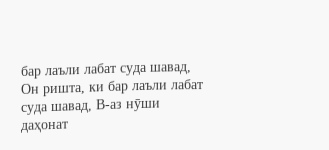бар лаъли лабат суда шавад,
Он ришта, ки бар лаъли лабат суда шавад, В-аз нӯши даҳонат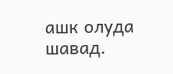ашк олуда шавад.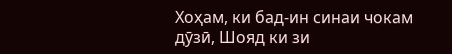Хоҳам, ки бад-ин синаи чокам дӯзӣ, Шояд ки зи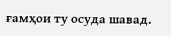ғамҳои ту осуда шавад.